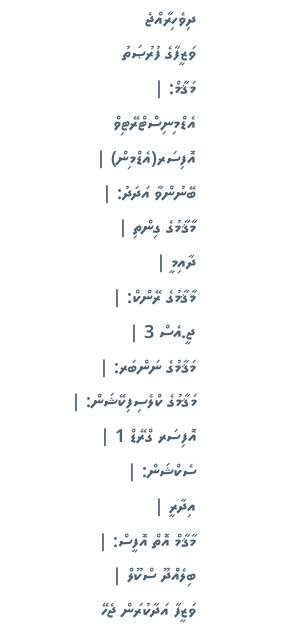ދިވެހިރާއްޖެ
ވަޒީފާގެ ފުރުޞަތު
މަޤާމް: |
އެޑްމިނިސްޓްރޭޓިވް އޮފިސަރ(އެޑްމިން) |
ބޭނުންވާ އަދަދު: |
މާޤާމުގެ ގިންތި |
ދާއިމީ |
މާޤާމުގެ ރޭންކް: |
ޖީ.އެސް 3 |
މަޤާމުގެ ނަންބަރ: |
މަޤާމުގެ ކްލެސިފިކޭޝަން: |
އޮފިސަރ ގްރޭޑް 1 |
ސެކްޝަން: |
އިދާރީ |
މާޤާމް އޮތް އޮފީސް: |
ބިލެއްދޫ ސްކޫލް |
ވަޒީފާ އަދާކުރަން ޖެހޭ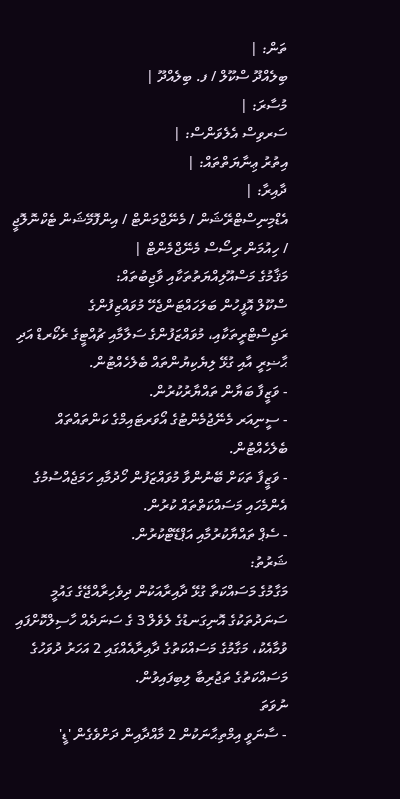ތަން: |
ބިލެއްދޫ ސްކޫލް / ފ. ބިލެއްދޫ |
މުސާރަ: |
ސަރވިސް އެލެވަންސް: |
އިތުރު ޢިނާޔަތްތައް: |
ދާއިރާ: |
އެޑްމިނިސްޓްރޭޝަން / މެނޭޖްމަންޓް / އިންފޮމޭޝަން ޓެކްނޮލޮޖީ / ހިއުމަން ރިސޯސް މެނޭޖްމެންޓް |
މަޤާމުގެ މަސްއޫލިއްޔަތުތަކާއި ވާޖިބުތައް:
ސްކޫލް އޮފީހުން ބަލަހައްޓަންޖެހޭ މުވައްޒިފުންގެ ރަޖިސްޓްރީތަކާއި، މުވައްޒަފުންގެ ސަލާމާއި ޗުއްޓީގެ ރެކޯރޑް އަދި ޙާޟިރީ އާއި ގުޅޭ ލިޔެކިޔުންތައް ބެލެހެއްޓުން.
- ވަޒީފާ ބަޔާން ތައްޔާރުކުރުން.
- ސީނިއަރ މެނޭޖުމެންޓުގެ އޯވަރޓައިމްގެ ކަންތައްތައް ބެލެހެއްޓުން.
- ވަޒީފާ ތަކަށް ބޭނުންވާ މުވައްޒަފުން ހޯދުމާއި ހަމަޖެއްސުމުގެ އެންމެހައި މަސައްކަތްތައް ކުރުން.
- ސެޕް ތައްޔާކުރުމާއި އަޕްޑޭޓްކުރުން.
ޝަރުތު:
މަގާމުގެ މަސައްކަތާ ގުޅޭ ދާއިރާއަކުން ދިވެހިރާއްޖޭގެ ގައުމީ ސަނަދުތަކުގެ އޮނިގަނޑުގެ ލެވެލް 3 ގެ ސަނަދެއް ހާސިލްކޮށްފައި ވުމާއެކު، މަގާމުގެ މަސައްކަތުގެ ދާއިރާއެއްގައި 2 އަހަރު ދުވަހުގެ މަސައްކަތުގެ ތަޖުރިބާ ލިބިފައިވުން.
ނުވަތަ
- ސާނަވީ އިމްތިޙާނަކުން 2 މާއްދާއިން ދަށްވެގެން 'ޑީ'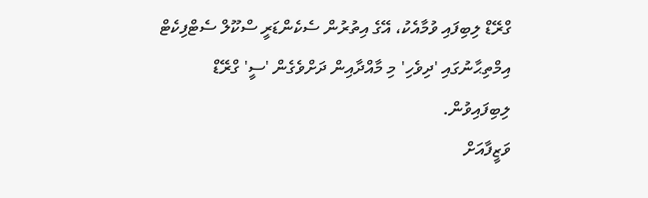ގްރޭޑް ލިބިފައި ވުމާއެކު، އޭގެ އިތުރުން ސެކެންޑަރީ ސްކޫލް ސެޓްފިކެޓް އިމްތިޙާނުގައި 'ދިވެހި' މި މާއްދާއިން ދަށްވެގެން 'ސީ' ގްރޭޑް ލިބިފައިވުން.
ވަޒީފާއަށް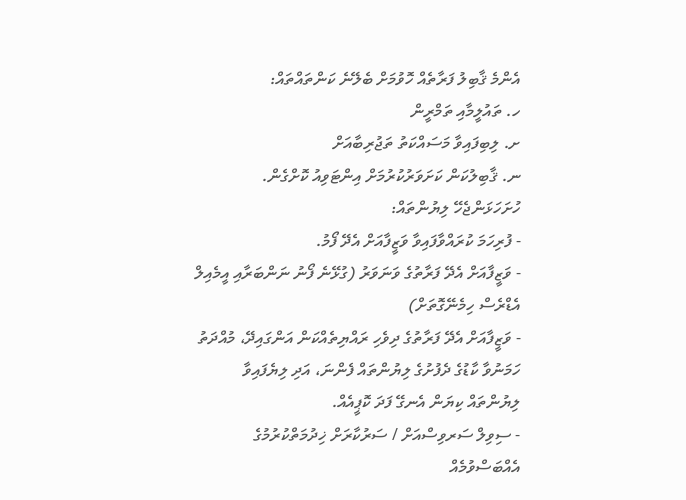އެންމެ ޤާބިލު ފަރާތެއް ހޮވުމަށް ބެލޭނެ ކަންތައްތައް:
ހ. ތައުލީމާއި ތަމްރީން
ށ. ލިބިފައިވާ މަސައްކަތު ތަޖުރިބާއަށް
ނ. ޤާބިލުކަން ކަށަވަރުކުރުމަށް އިންޓަވިއު ކޮށްގެން.
ހުށަހަޅަންޖެހޭ ލިޔުންތައް:
- ފުރިހަމަ ކުރައްވާފައިވާ ވަޒީފާއަށް އެދޭ ފޯމު.
- ވަޒީފާއަށް އެދޭ ފަރާތުގެ ވަނަވަރު (ގުޅޭނެ ފޯނު ނަންބަރާއި އީމެއިލް އެޑްރެސް ހިމެނޭގޮތަށް)
- ވަޒީފާއަށް އެދޭ ފަރާތުގެ ދިވެހި ރައްޔިތެއްކަން އަންގައިދޭ، މުއްދަތު ހަމަނުވާ ކާޑުގެ ދެފުށުގެ ލިޔުންތައް ފެންނަ، އަދި ލިޔެފައިވާ ލިޔުންތައް ކިޔަން އެނގޭ ފަދަ ކޮޕީއެއް.
- ސިވިލް ސަރވިސްއަށް / ސަރުކާރަށް ޚިދުމަތްކުރުމުގެ އެއްބަސްވުމެއް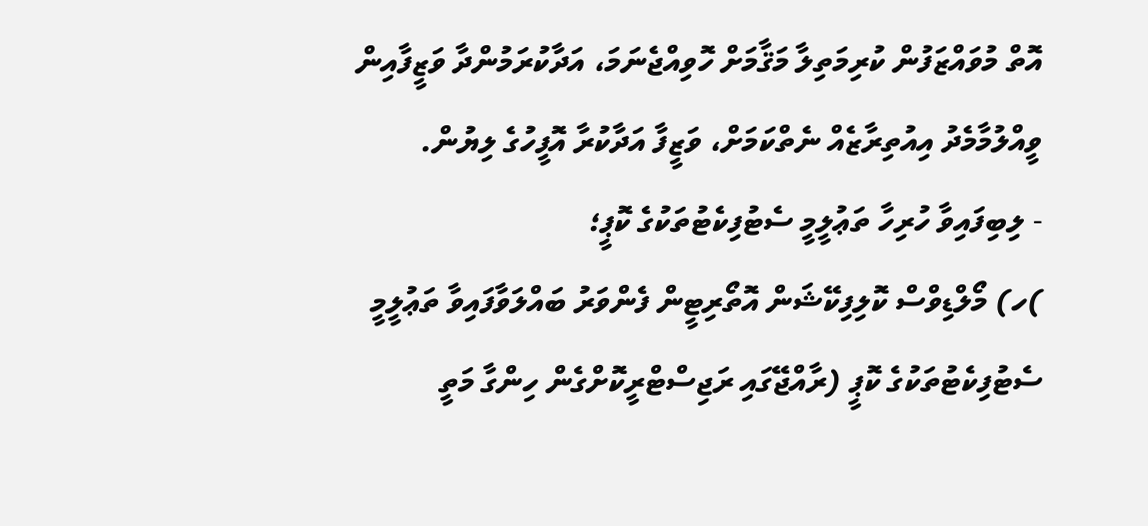އޮތް މުވައްޒަފުން ކުރިމަތިލާ މަޤާމަށް ހޮވިއްޖެނަމަ، އަދާކުރަމުންދާ ވަޒީފާއިން ވީއްލުމާމެދު އިއުތިރާޒެއް ނެތްކަމަށް، ވަޒީފާ އަދާކުރާ އޮފީހުގެ ލިޔުން.
- ލިބިފައިވާ ހުރިހާ ތަޢުލީމީ ސެޓުފިކެޓުތަކުގެ ކޮޕީ؛
)ހ) މޯލްޑިވްސް ކޮލިފިކޭޝަން އޮތޯރިޓީން ފެންވަރު ބައްލަވާފައިވާ ތަޢުލީމީ ސެޓުފިކެޓުތަކުގެ ކޮޕީ (ރާއްޖޭގައި ރަޖިސްޓްރީކޮށްގެން ހިންގާ މަތީ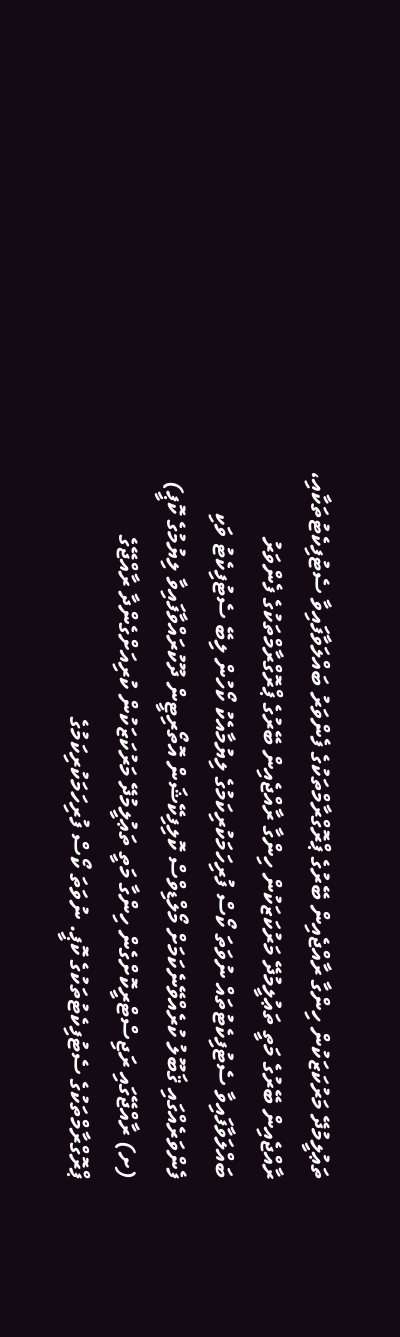ތަޢުލީމުދޭ މަރުކަޒަކުން ހިންގާ ރާއްޖެއިން ބޭރުގެ ޕްރޮގްރާމްތަކުގެ ފެންވަރު ބައްލަވާފައިވާ ސެޓުފިކެޓުތަކާއި، ރާއްޖެއިން ބޭރުގެ މަތީ ތަޢުލީމުދޭ މަރުކަޒަކުން ހިންގާ ރާއްޖެއިން ބޭރުގެ ޕްރޮގްރާމްތަކުގެ ފެންވަރު ބައްލަވާފައިވާ ސެޓުފިކެޓުތައް ނުވަތަ ކޯސް ފުރިހަމަކުރިކަމުގެ ލިޔުމާއެކު ކޯހުން ލިބޭ ސެޓުފިކެޓު ވަކި ފެންވަރެއްގައި ޤަބޫލު ކުރެއްވޭނެކަމަށް މޯލްޑިވްސް ކޮލިފިކޭޝަން އޮތޯރިޓީން ދޫކުރައްވާފައިވާ ލިޔުމުގެ ކޮޕީ)
(ށ) ރާއްޖޭގައި ރަޖިސްޓްރީކޮށްގެން ހިންގާ މަތީ ތަޢުލީމުދޭ މަރުކަޒަކުން ކުރިއަށްގެންދާ ރާއްޖޭގެ ޕްރޮގްރާމްތަކުގެ ސެޓުފިކެޓުތަކުގެ ކޮޕީ. ނުވަތަ ކޯސް ފުރިހަމަކުރިކަމުގެ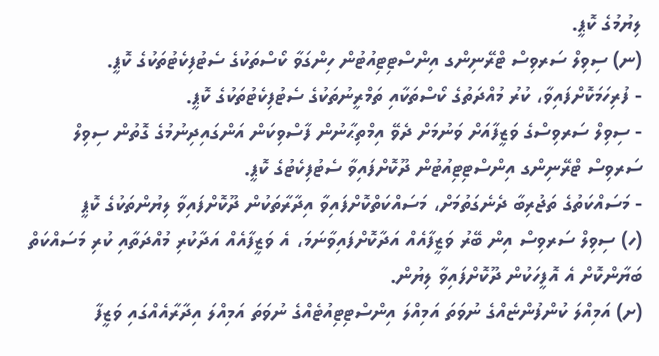ލިޔުމުގެ ކޮޕީ.
(ނ) ސިވިލް ސަރވިސް ޓްރޭނިންގ އިންސްޓިޓިއުޓުން ހިންގަވާ ކޯސްތަކުގެ ސެޓުފިކެޓުތަކުގެ ކޮޕީ.
- ފުރިހަމަކޮށްފައިވާ، ކުރު މުއްދަތުގެ ކޯސްތަކާއި ތަމްރީނުތަކުގެ ސެޓުފިކެޓުތަކުގެ ކޮޕީ.
- ސިވިލް ސަރވިސްގެ ވަޒީފާއަށް ވަނުމަށް ދެވޭ އިމްތިޙާނުން ފާސްވިކަން އަންގައިދިނުމުގެ ގޮތުން ސިވިލް ސަރވިސް ޓްރޭނިންގ އިންސްޓިޓިއުޓުން ދޫކޮށްފައިވާ ސެޓުފިކެޓުގެ ކޮޕީ.
- މަސައްކަތުގެ ތަޖުރިބާ ދެނެގަތުމަށް، މަސައްކަތްކޮށްފައިވާ އިދާރާތަކުން ދޫކޮށްފައިވާ ލިޔުންތަކުގެ ކޮޕީ
(ހ) ސިވިލް ސަރވިސް އިން ބޭރު ވަޒީފާއެއް އަދާކޮށްފައިވާނަމަ، އެ ވަޒީފާއެއް އަދާކުރި މުއްދަތާއި ކުރި މަސައްކަތް ބަޔާންކޮށް އެ އޮފީހަކުން ދޫކޮށްފައިވާ ލިޔުން.
(ށ) އަމިއްލަ ކުންފުންޏެއްގެ ނުވަތަ އަމިއްލަ އިންސްޓިޓިއުޓެއްގެ ނުވަތަ އަމިއްލަ އިދާރާއެއްގައި ވަޒީފާ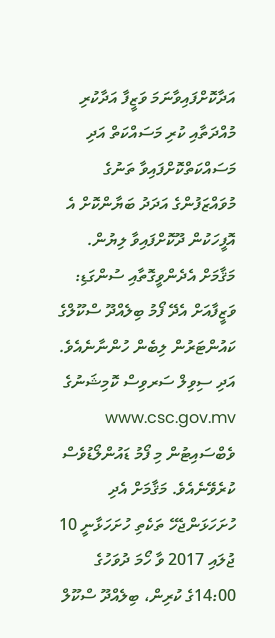އަދާކޮށްފައިވާނަމަ ވަޒީފާ އަދާކުރި މުއްދަތާއި ކުރި މަސައްކަތް އަދި މަސައްކަތްކޮށްފައިވާ ތަނުގެ މުވައްޒަފުންގެ އަދަދު ބަޔާންކޮށް އެ އޮފީހަކުން ދޫކޮށްފައިވާ ލިޔުން.
މަޤާމަށް އެދެންވީގޮތާއި ސުންގަޑި:
ވަޒީފާއަށް އެދޭ ފޯމު ބިލެއްދޫ ސްކޫލްގެ ކައުންޓަރުން ލިބެން ހުންނާނެއެވެ. އަދި ސިވިލް ސަރވިސް ކޮމިޝަނުގެ www.csc.gov.mv ވެބްސައިޓުން މި ފޯމު ޑައުންލޯޑުވެސް ކުރެވޭނެއެވެ. މަޤާމަށް އެދި ހުށަހަޅަންޖެހޭ ތަކެތި ހުށަހަޅާނީ 10 ޖުލައި 2017 ވާ ހޯމަ ދުވަހުގެ 14:00ގެ ކުރިން، ބިލެއްދޫ ސްކޫލް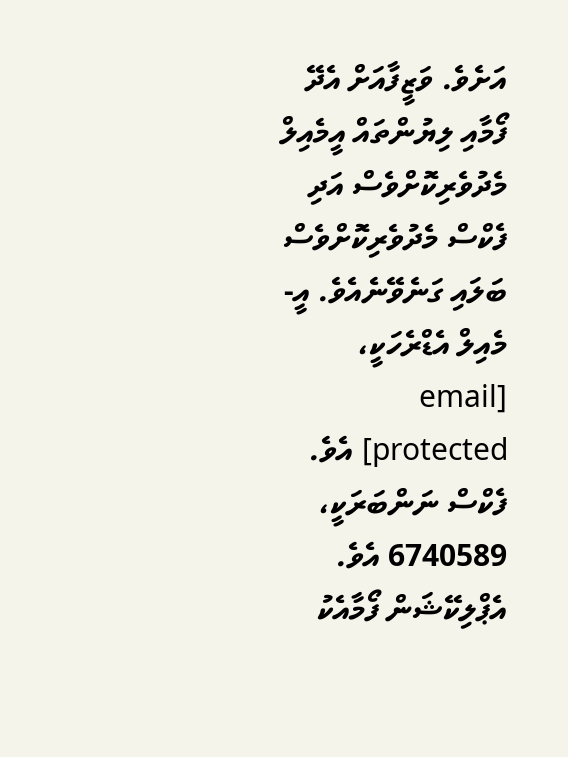އަށެވެ. ވަޒީފާއަށް އެދޭ ފޯމާއި ލިޔުންތައް އީމެއިލް މެދުވެރިކޮށްވެސް އަދި ފެކްސް މެދުވެރިކޮށްވެސް ބަލައި ގަނެވޭނެއެވެ. އީ-މެއިލް އެޑްރެހަކީ، [email protected] އެވެ. ފެކްސް ނަންބަރަކީ، 6740589 އެވެ. އެޕްލިކޭޝަން ފޯމާއެކު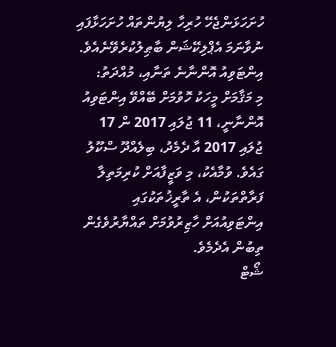ހުށަހަޅަންޖެހޭ ހުރިހާ ލިޔުންތައް ހުށަހަޅާފައި ނުވާނަމަ އެޕްލިކޭޝަން ބާޠިލުކުރެވޭނެއެވެ.
އިންޓަވިއު އޮންނާނެ ތަނާއި، މުއްދަތު:
މި މަޤާމަށް މީހަކު ހޮވުމަށް ބޭއްވޭ އިންޓަވިއު އޮންނާނީ، 11 ޖުލައި 2017 ން 17 ޖުލައި 2017 އާ ދެމެދު، ބިލެއްދޫ ސްކޫލު ގައެވެ. ވުމާއެކު، މި ވަޒީފާއަށް ކުރިމަތިލާ ފަރާތްތަކުން، އެ ތާރީޚުތަކުގައި އިންޓަވިއުއަށް ހާޒިރުވުމަށް ތައްޔާރުވެގެން ތިބުން އެދެމެވެ.
ޝޯޓް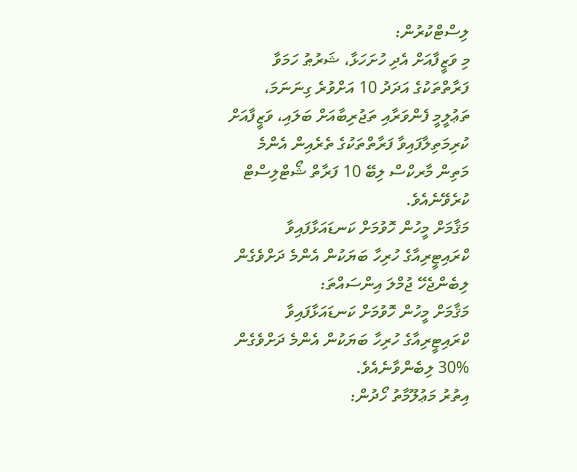ލިސްޓްކުރުން:
މި ވަޒީފާއަށް އެދި ހުށަހަޅާ، ޝަރުޠު ހަމަވާ ފަރާތްތަކުގެ އަދަދު 10 އަށްވުރެ ގިނަނަމަ، ތަޢުލީމީ ފެންވަރާއި ތަޖުރިބާއަށް ބަލައި، ވަޒީފާއަށް ކުރިމަތިލާފައިވާ ފަރާތްތަކުގެ ތެރެއިން އެންމެ މަތިން މާރކްސް ލިބޭ 10 ފަރާތް ޝޯޓްލިސްޓް ކުރެވޭނެއެވެ.
މަޤާމަށް މީހުން ހޮވުމަށް ކަނޑައަޅާފައިވާ ކްރައިޓީރިއާގެ ހުރިހާ ބަޔަކުން އެންމެ ދަށްވެގެން ލިބެންޖެހޭ ޖުމްލަ އިންސައްތަ:
މަޤާމަށް މީހުން ހޮވުމަށް ކަނޑައަޅާފައިވާ ކްރައިޓީރިއާގެ ހުރިހާ ބަޔަކުން އެންމެ ދަށްވެގެން %30 ލިބެންވާނެއެވެ.
އިތުރު މަޢުލޫމާތު ހޯދުން: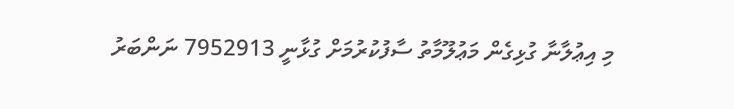މި އިޢުލާނާ ގުޅިގެން މަޢުލޫމާތު ސާފުކުރުމަށް ގުޅާނީ 7952913 ނަންބަރު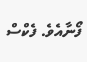ފޯނާއެވެ. ފެކްސް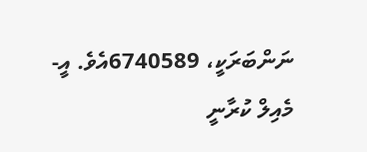ނަންބަރަކީ، 6740589އެވެ. އީ-މެއިލް ކުރާނީ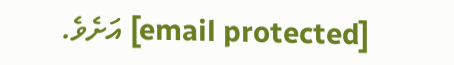[email protected] އަށެވެ.